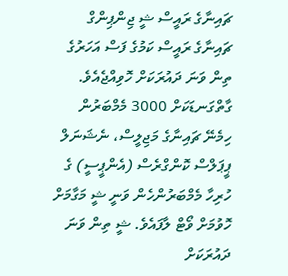ޗައިނާގެ ރައީސް ޝީ ޖިންޕިންގް ޗައިނާގެ ރައީސް ކަމުގެ ފަސް އަހަރުގެ ތިން ވަނަ ދައުރަކަށް ހޮވިއްޖެއެވެ.
ގާތްގަނޑަކަށް 3000 މެމްބަރުން ހިމެނޭ ޗައިނާގެ މަޖިލީސް، ނެޝަނަލް ޕީޕަލްސް ކޮންގްރެސް (އެންޕީސީ) ގެ ހުރިހާ މެމްބަރުންހެން ވަނީ ޝީ މަގާމަށް ހޮވުމަށް ވޯޓް ލާފައެވެ. ޝީ ތިން ވަނަ ދައުރަކަށް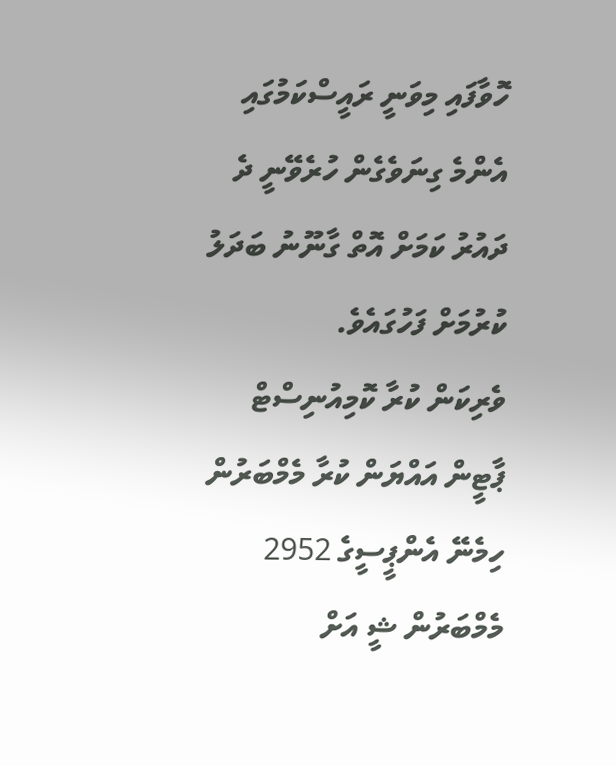ހޮވާފައި މިވަނީ ރައީސްކަމުގައި އެންމެ ގިނަވެގެން ހުރެވޭނީ ދެ ދައުރު ކަމަށް އޮތް ގާނޫނު ބަދަލު ކުރުމަށް ފަހުގައެވެ.
ވެރިކަން ކުރާ ކޮމިއުނިސްޓް ޕާޓީން އައްޔަން ކުރާ މެމްބަރުން ހިމެނޭ އެންޕީސީގެ 2952 މެމްބަރުން ޝީ އަށް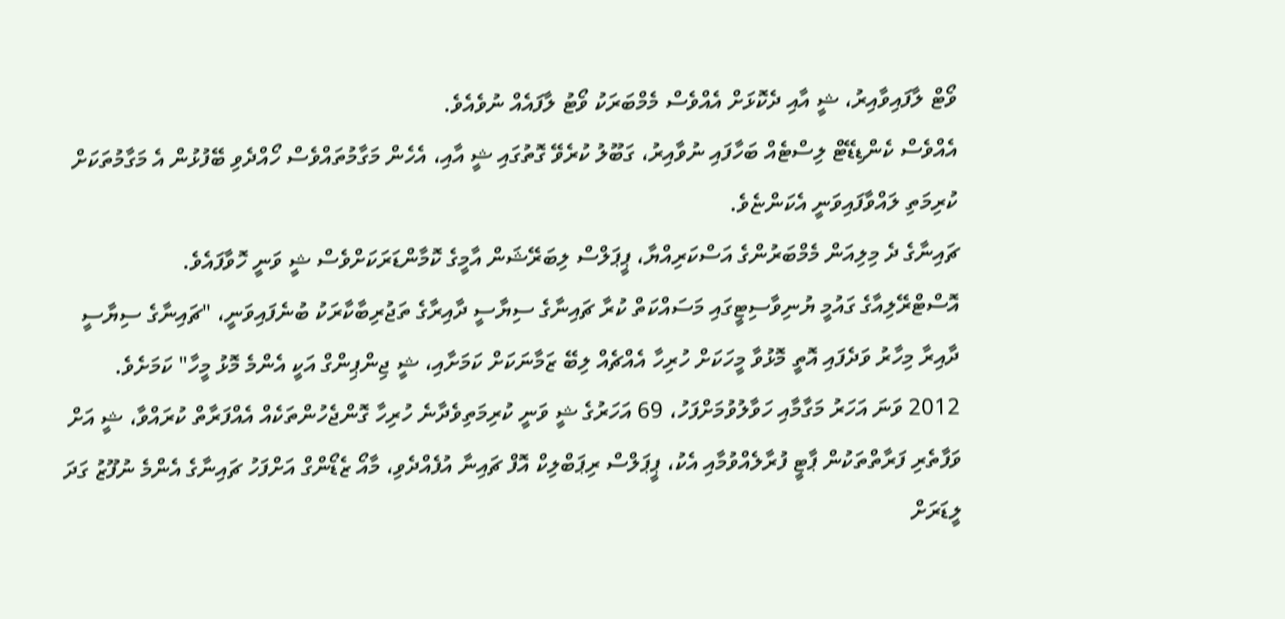ވޯޓް ލާފައިވާއިރު، ޝީ އާއި ދެކޮޅަށް އެއްވެސް މެމްބަރަކު ވޯޓު ލާފައެއް ނުވެއެވެ.
އެއްވެސް ކެންޑިޑޭޓް ލިސްޓެއް ބަހާފައި ނުވާއިރު، ގަބޫލު ކުރެވޭ ގޮތުގައި ޝީ އާއި، އެހެން މަގާމުތައްވެސް ހޯއްދެވި ބޭފުޅުން އެ މަގާމުތަކަށް ކުރިމަތި ލައްވާފައިވަނީ އެކަންޏެވެ.
ޗައިނާގެ ދެ މިލިއަން މެމްބަރުންގެ އަސްކަރިއްޔާ، ޕީޕަލްސް ލިބަރޭޝަން އާމީގެ ކޮމާންޑަރަކަށްވެސް ޝީ ވަނީ ހޮވާފައެވެ.
އޮސްޓްރޭލިއާގެ ގައުމީ ޔުނިވާސިޓީގައި މަސައްކަތް ކުރާ ޗައިނާގެ ސިޔާސީ ދާއިރާގެ ތަޖުރިބާކާރަކު ބުނެފައިވަނީ، "ޗައިނާގެ ސިޔާސީ ދާއިރާ މިހާރު ވަދެފައި އޮތީ މޮޅުވާ މީހަކަށް ހުރިހާ އެއްޗެއް ލިބޭ ޒަމާނަކަށް ކަމަށާއި، ޝީ ޖިންޕިންގް އަކީ އެންމެ މޮޅު މީހާ" ކަމަށެވެ.
2012 ވަނަ އަހަރު މަގާމާއި ހަވާލުވުމަށްފަހު، 69 އަހަރުގެ ޝީ ވަނީ ކުރިމަތިވެދާނެ ހުރިހާ ގޮންޖެހުންތަކެއް އެއްފަރާތް ކުރައްވާ، ޝީ އަށް ވަފާތެރި ފަރާތްތަކުން ޕާޓީ ފުރާލެއްވުމާއި އެކު، ޕީޕަލްސް ރިޕަބްލިކް އޮފް ޗައިނާ އުފެއްދެވި، މާއޯ ޒެޑޯންގް އަށްފަހު ޗައިނާގެ އެންމެ ނުފޫޒު ގަދަ ލީޑަރަށް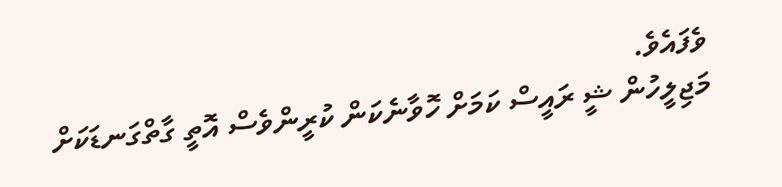ވެފައެވެ.
މަޖިލީހުން ޝީ ރައީސް ކަމަށް ހޮވާނެކަން ކުރީންވެސް އޮތީ ގާތްގަނޑަކަށް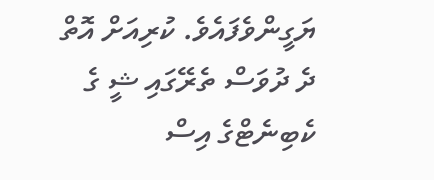ޔަގީންވެފައެވެ. ކުރިއަށް އޮތް ދެ ދުވަސް ތެރޭގައި ޝީ ގެ ކެބިނެޓްގެ އިސް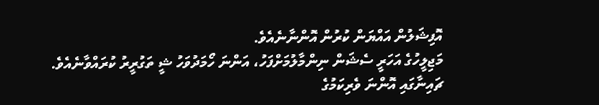އޮފިޝަލުން އައްޔަން ކުރުން އޮންނާނެއެވެ.
މަޖިލީހުގެ އަހަރީ ސެޝަން ނިންމާލުމަށްފަހު، އަންނަ ހޯމަދުވަހު ޝީ ތަގުރީރު ކުރައްވާނެއެވެ.
ޗައިނާގައި އޮންނަ ވެރިކަމުގެ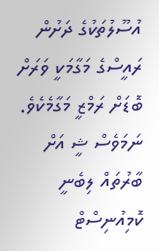އުސޫލުތަކުގެ ދަށުން ރައީސްގެ މަގާމަކީ ވަރަށް ބޮޑަށް ރަމްޒީ މަގާމެކެވެ. ނަމަވެސް ޝީ އަށް ބާރުތައް ލިބެނީ ކޮމިއުނިސްޓް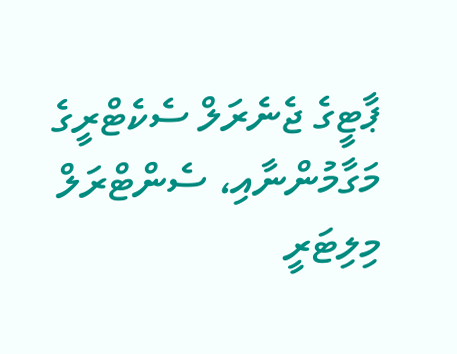ޕާޓީގެ ޖެނެރަލް ސެކެޓްރީގެ މަގާމުންނާއި، ސެންޓްރަލް މިލިޓަރީ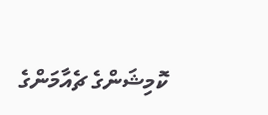ކޮމިޝަންގެ ޗެއާމަންގެ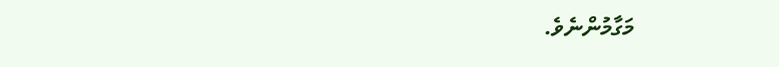މަގާމުންނެވެ.